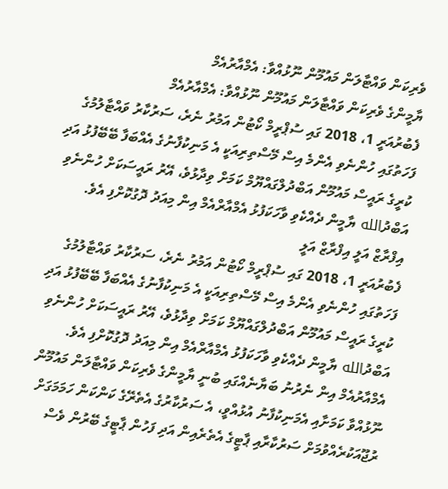ވެރިކަން ވައްޓާލަން މައުމޫން ނޫޅުއްވާ: އެމްއާރުއެމް
ޔާމީންގެ ވެރިކަން ވައްޓާލަން މައުމޫން ނޫޅުއްވާ: އެމްއާރުއެމް
ފެބުރުއަރީ 1، 2018 ގައި ސުޕްރީމް ކޯޓުން އަމުރު ނެރެ، ސަރުކާރު ވައްޓާލުމުގެ ފަހަތުގައި ހުންނެވި އެންމެ އިސް މޭސްތިރިއަކީ އެ މަނިކުފާނުގެ އެއްބަފާ ބޭބޭފުޅު އަދި ކުރީގެ ރައީސް މައުމޫން އަބްދުލްގައްޔޫމް ކަމަށް ވިދާޅުވެ، އޭރު ރައީސަކަށް ހުންނެވި އަބްދުالله ޔާމީން ދެއްކެވި ވާހަކަފުޅު އެމްއާރްއެމް އިން މިއަދު ދޮގުކޮށްފި އެވެ.
އިފްރާޒް އަލީ އިފްރާޒް އަލީ
ފެބުރުއަރީ 1، 2018 ގައި ސުޕްރީމް ކޯޓުން އަމުރު ނެރެ، ސަރުކާރު ވައްޓާލުމުގެ ފަހަތުގައި ހުންނެވި އެންމެ އިސް މޭސްތިރިއަކީ އެ މަނިކުފާނުގެ އެއްބަފާ ބޭބޭފުޅު އަދި ކުރީގެ ރައީސް މައުމޫން އަބްދުލްގައްޔޫމް ކަމަށް ވިދާޅުވެ، އޭރު ރައީސަކަށް ހުންނެވި އަބްދުالله ޔާމީން ދެއްކެވި ވާހަކަފުޅު އެމްއާރްއެމް އިން މިއަދު ދޮގުކޮށްފި އެވެ.
އެމްއާރުއެމް އިން ނެރުނު ބަޔާނެއްގައި ބުނީ ޔާމީންގެ ވެރިކަން ވައްޓާލަން މައުމޫން ނޫޅުއްވާ ކަމަށާއި އެމަނިކުފާނު އުޅުއްވީ، އެ ސަރުކާރުގެ އެތެރޭގެ ކަންކަން ހަމަމަގަށް ރުޖޫއަކުރެއްވުމަށް ސަރުކާރާއި ޕާޓީގެ އެތެރެއިން އަދި ފަހުން ޕާޓީގެ ބޭރުން ވެސް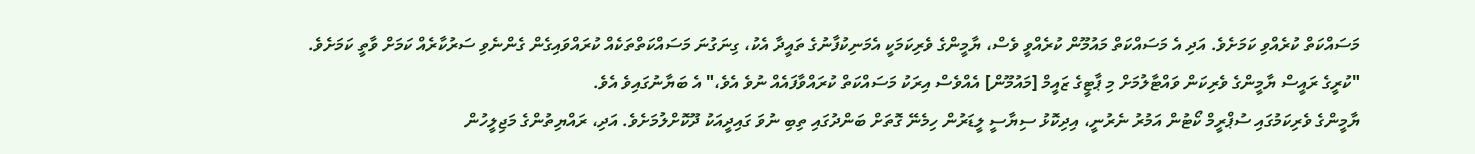މަސައްކަތް ކުރެއްވި ކަމަށެވެ. އަދި އެ މަސައްކަތް މައުމޫން ކުރެއްވީ ވެސް، ޔާމީންގެ ވެރިކަމަކީ އެމަނިކުފާނުގެ ތައީދާ އެކު، ގިނަގުނަ މަސައްކަތްތަކެއް ކުރައްވައިގެން ގެންނެވި ސަރުކާރެއް ކަމަށް ވާތީ ކަމަށެވެ.
"ކުރީގެ ރައީސް ޔާމީންގެ ވެރިކަން ވައްޓާލުމަށް މި ޕާޓީގެ ޒައީމް [މައުމޫން] އެއްވެސް އިރަކު މަސައްކަތް ކުރައްވާފައެއް ނުވެ އެވެ،" އެ ބަޔާނުގައިވެ އެވެ.
ޔާމީންގެ ވެރިކަމުގައި ސުޕްރީމް ކޯޓުން އަމުރު ނެރުނީ، އިދިކޮޅު ސިޔާސީ ލީޑަރުން ހިމެނޭ ގޮތަށް ބަންދުގައި ތިބި ނުވަ ގައިދީއަކު ދޫކޮށްލުމަށެވެ. އަދި، ރައްޔިތުންގެ މަޖިލީހުން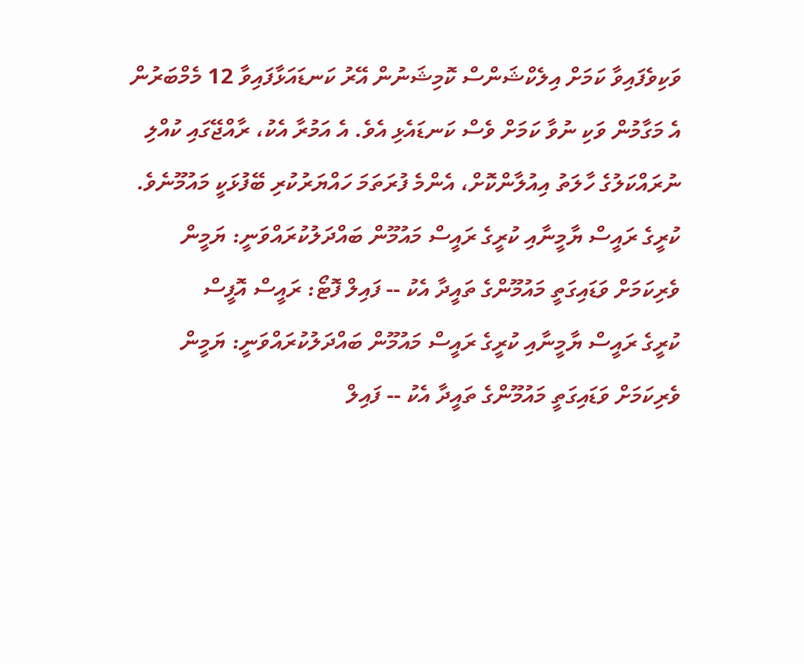ވަކިވެފައިވާ ކަމަށް އިލެކްޝަންސް ކޮމިޝަނުން އޭރު ކަނޑައަޅާފައިވާ 12 މެމްބަރުން އެ މަގާމުން ވަކި ނުވާ ކަމަށް ވެސް ކަނޑައެޅި އެވެ. އެ އަމުރާ އެކު، ރާއްޖޭގައި ކުއްލި ނުރައްކަލުގެ ހާލަތު އިއުލާންކޮށް، އެންމެ ފުރަތަމަ ހައްޔަރުކުރި ބޭފުޅަކީ މައުމޫނެވެ.
ކުރީގެ ރައީސް ޔާމީނާއި ކުރީގެ ރައީސް މައުމޫން ބައްދަލުކުރައްވަނީ: ޔަމީން ވެރިކަމަށް ވަޑައިގަތީ މައުމޫންގެ ތައީދާ އެކު -- ފައިލް ފޮޓޯ: ރައީސް އޮފީސް
ކުރީގެ ރައީސް ޔާމީނާއި ކުރީގެ ރައީސް މައުމޫން ބައްދަލުކުރައްވަނީ: ޔަމީން ވެރިކަމަށް ވަޑައިގަތީ މައުމޫންގެ ތައީދާ އެކު -- ފައިލް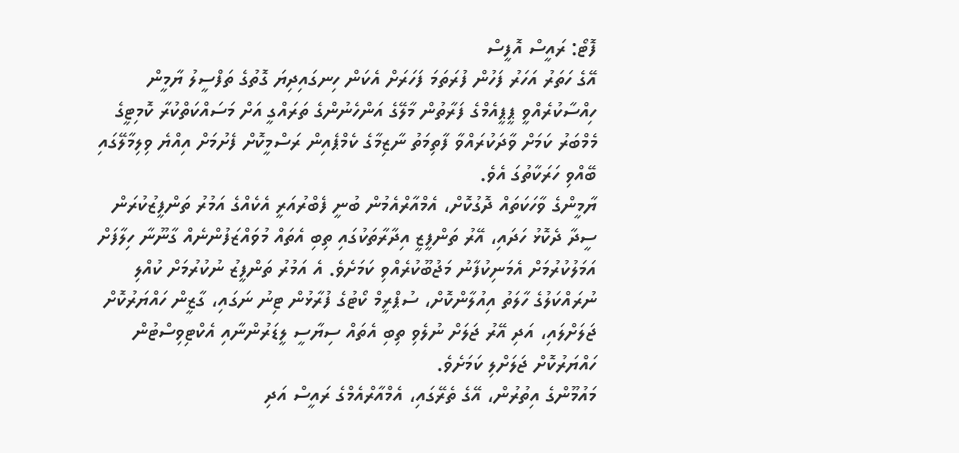ފޮޓޯ: ރައީސް އޮފީސް
އޭގެ ހަތަރު އަހަރު ފަހުން ފުރަތަމަ ފަހަރަށް އެކަން ހިނގައިދިޔަ ގޮތުގެ ތަފްސީލު ޔާމީން ހިއްސާކުރެއްވީ ޕީޕީއެމްގެ ފަރާތުން މާލޭގެ އަންހެނުންގެ ތަރައްގީ އަށް މަސައްކަތްކުރާ ކޮމިޓީގެ މެމްބަރު ކަމަށް ވާދަކުރައްވާ ފާތިމަތު ނާޒިމާގެ ކެމްޕެއިން ރަސްމީކޮށް ފެށުމަށް އިއްޔެ ވިލިމާލޭގައި ބޭއްވި ހަރަކާތުގަ އެވެ.
ޔާމީންގެ ވާހަކަތައް ދޮގުކޮށް، އެމްއާރްއެމުން ބުނީ ފެބްރުއަރީ އެކެއްގެ އަމުރު ތަންފީޒުކުރަން ސީދާ ދެކޮޅު ހަދައި، އޭރު ތަންފީޒީ އިދާރާތަކުގައި ތިބި އެތައް މުވައްޒަފުންނެއް ގާނޫނާ ހިލާފަށް އަމަލުކުރުމަށް އެމަނިކުފާނު މަޖުބޫކުރެއްވި ކަމަށެވެ. އެ އަމުރު ތަންފީޒު ނުކުރުމަށް ކުއްލި ނުރައްކަލުގެ ހާލަތު އިއުލާންކޮށް، ސުޕްރީމް ކޯޓުގެ ފުރާޅުން ޓިނު ނަގައި، ގާޒީން ހައްޔަރުކޮށް ޖަލަށްލައި، އަދި އޭރު ޖަލަށް ނުލެވި ތިބި އެތައް ސިޔާސީ ލީޑަރުންނާއި އެކްޓިވިސްޓުން ހައްޔަރުކޮށް ޖަލަށްލި ކަމަށެވެ.
މައުމޫންގެ އިތުރުން، އޭގެ ތެރޭގައި، އެމްއާރްއެމްގެ ރައީސް އަދި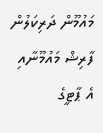މައުމޫން ދަރިކަލުން ފާރިޝް މައުމޫނާއި އެ ޕާޓީގެ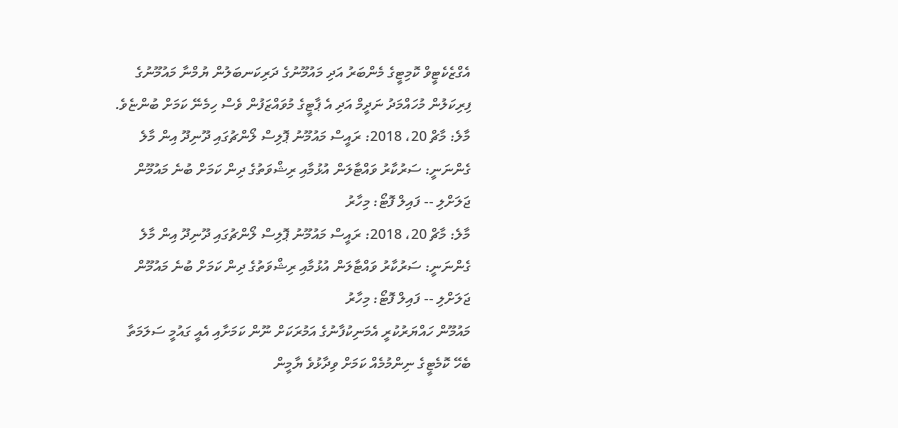އެގްޒެކެޓީވް ކޮމިޓީގެ މެންބަރު އަދި މައުމޫނުގެ ދަރިކަނބަލުން ޔުމްނާ މައުމޫނުގެ ފިރިކަލުން މުހައްމަދު ނަދީމް އަދި އެ ޕާޓީގެ މުވައްޒަފުން ވެސް ހިމެނޭ ކަމަށް ބުންޏެވެ.
މާލެ: މާޗް 20، 2018: ރައީސް މައުމޫނު ޕޮލިސް ލޯންޗުގައި ދޫނިދޫ އިން މާލެ ގެންނަނީ: ސަރުކާރު ވައްޓާލަން އުޅުމާއި ރިޝްވަތުގެ ދިން ކަމަށް ބުނެ މައުމޫން ޖަލަށްލި -- ފައިލް ފޮޓޯ: މިހާރު
މާލެ: މާޗް 20، 2018: ރައީސް މައުމޫނު ޕޮލިސް ލޯންޗުގައި ދޫނިދޫ އިން މާލެ ގެންނަނީ: ސަރުކާރު ވައްޓާލަން އުޅުމާއި ރިޝްވަތުގެ ދިން ކަމަށް ބުނެ މައުމޫން ޖަލަށްލި -- ފައިލް ފޮޓޯ: މިހާރު
މައުމޫން ހައްޔަރުކުރީ އެމަނިކުފާނުގެ އަމުރަކަށް ނޫން ކަމަށާއި އެއީ ގައުމީ ސަލަމަތާ ބެހޭ ކޮމެޓީގެ ނިންމުމެއް ކަމަށް ވިދާޅުވެ ޔާމީން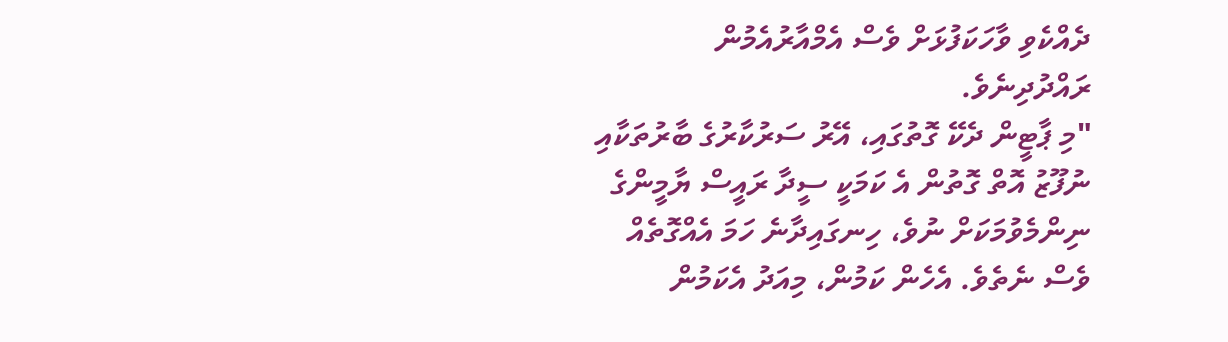ދެއްކެވި ވާހަކަފުޅަށް ވެސް އެމްއާރުއެމުން ރައްދުދިނެވެ.
"މި ޕާޓީން ދެކޭ ގޮތުގައި، އޭރު ސަރުކާރުގެ ބާރުތަކާއި ނުފޫޒު އޮތް ގޮތުން އެ ކަމަކީ ސީދާ ރައީސް ޔާމީންގެ ނިންމެވުމަކަށް ނުވެ، ހިނގައިދާނެ ހަމަ އެއްގޮތެއް ވެސް ނެތެވެ. އެހެން ކަމުން، މިއަދު އެކަމުން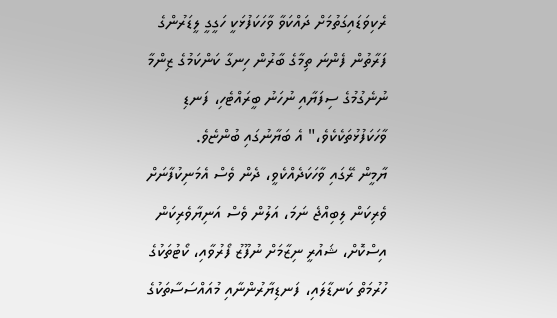ރެކިވަޑައިގަތުމަށް ދައްކަވާ ވާހަކަފުޅަކީ ހަގީގީ ލީޑަރުންގެ ފަރާތުން ފެންނަ ތިމާގެ ބާރުން ހިނގާ ކަންކަމުގެ ޒިންމާ ނުނެގުމުގެ ސިފަޔާއި ނުހަނު ބީރައްޓެހި، ފަނޑި ވާހަކަފުޅުތަކެކެވެ،" އެ ބަޔާނުގައި ބުންޏެވެ.
ޔާމީން ރޭގައި ވާހަކަދެއްކެވީ، ދެން ވެސް އެމަނިކުފާނަށް ވެރިކަން ލިބިއްޖެ ނަމަ، އަލުން ވެސް އަނިޔާވެރިކަން އިސްކޮށް، ޝައުރީ ނިޒާމަށް ނުފޫޒު ފޯރުވާއި، ކޯޓުތަކުގެ ހުރުމަތް ކަނޑާލައި، ފަނޑިޔާރުންނާއި މުއައްސަސާތަކުގެ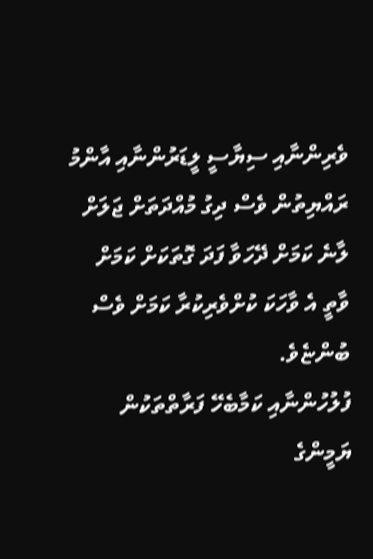ވެރިންނާއި ސިޔާސީ ލީޑަރުންނާއި އާންމު ރައްޔިތުން ވެސް ދިގު މުއްދަތަށް ޖަލަށް ލާނެ ކަމަށް ދޭހަވާ ފަދަ ގޮތަކަށް ކަމަށް ވާތީ އެ ވާހަކަ ކުށްވެރިކުރާ ކަމަށް ވެސް ބުންޏެވެ.
ފުލުހުންނާއި ކަމާބެހޭ ފަރާތްތަކުން ޔަމީންގެ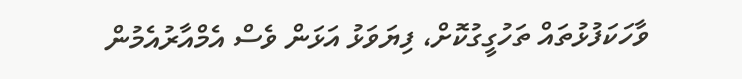ވާހަކަފުޅުތައް ތަހުގީގުކޮށް، ފިޔަވަޅު އަޅަން ވެސް އެމްއާރުއެމުން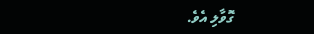ގޮވާލި އެވެ.